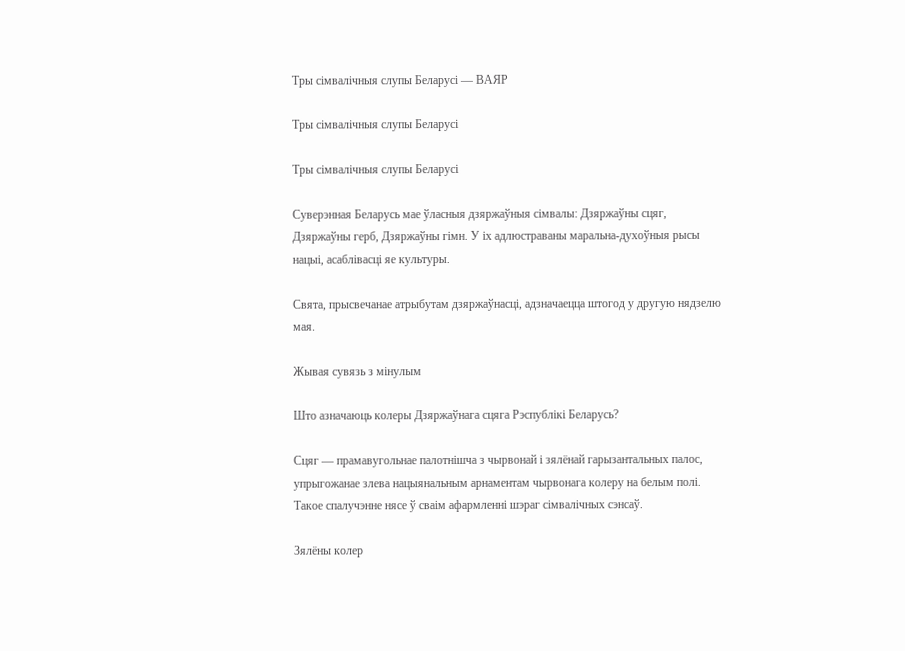Тры сімвалічныя слупы Беларусі — ВАЯР

Тры сімвалічныя слупы Беларусі

Тры сімвалічныя слупы Беларусі

Суверэнная Беларусь мае ўласныя дзяржаўныя сімвалы: Дзяржаўны сцяг, Дзяржаўны герб, Дзяржаўны гімн. У іх адлюстраваны маральна-духоўныя рысы нацыі, асаблівасці яе культуры.

Свята, прысвечанае атрыбутам дзяржаўнасці, адзначаецца штогод у другую нядзелю мая.

Жывая сувязь з мінулым

Што азначаюць колеры Дзяржаўнага сцяга Рэспублікі Беларусь?

Сцяг — прамавугольнае палотнішча з чырвонай і зялёнай гарызантальных палос, упрыгожанае злева нацыянальным арнаментам чырвонага колеру на белым полі. Такое спалучэнне нясе ў сваім афармленні шэраг сімвалічных сэнсаў.

Зялёны колер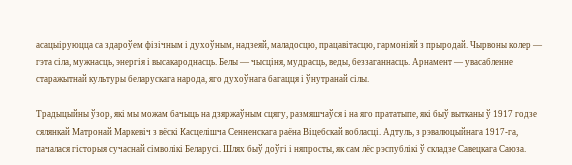асацыіруюцца са здароўем фізічным і духоўным, надзеяй, маладосцю, працавітасцю, гармоніяй з прыродай. Чырвоны колер — гэта сіла, мужнасць, энергія і высакароднасць. Белы — чысціня, мудрасць, веды, беззаганнасць. Арнамент — увасабленне старажытнай культуры беларускага народа, яго духоўнага багацця і ўнутранай сілы.

Традыцыйны ўзор, які мы можам бачыць на дзяржаўным сцягу, размяшчаўся і на яго прататыпе, які быў вытканы ў 1917 годзе сялянкай Матронай Маркевіч з вёскі Касцелішча Сенненскага раёна Віцебскай вобласці. Адтуль, з рэвалюцыйнага 1917‑га, пачалася гісторыя сучаснай сімволікі Беларусі. Шлях быў доўгі і няпросты, як сам лёс рэспублікі ў складзе Савецкага Саюза.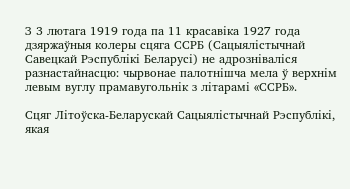З 3 лютага 1919 года па 11 красавіка 1927 года дзяржаўныя колеры сцяга ССРБ (Сацыялістычнай Савецкай Рэспублікі Беларусі) не адрозніваліся разнастайнасцю: чырвонае палотнішча мела ў верхнім левым вуглу прамавугольнік з літарамі «ССРБ».

Сцяг Літоўска-Беларускай Сацыялістычнай Рэспублікі, якая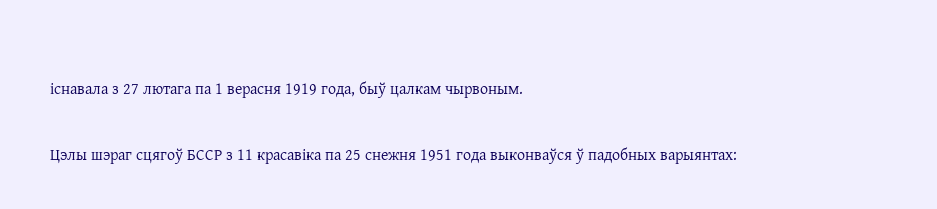існавала з 27 лютага па 1 верасня 1919 года, быў цалкам чырвоным.

Цэлы шэраг сцягоў БССР з 11 красавіка па 25 снежня 1951 года выконваўся ў падобных варыянтах: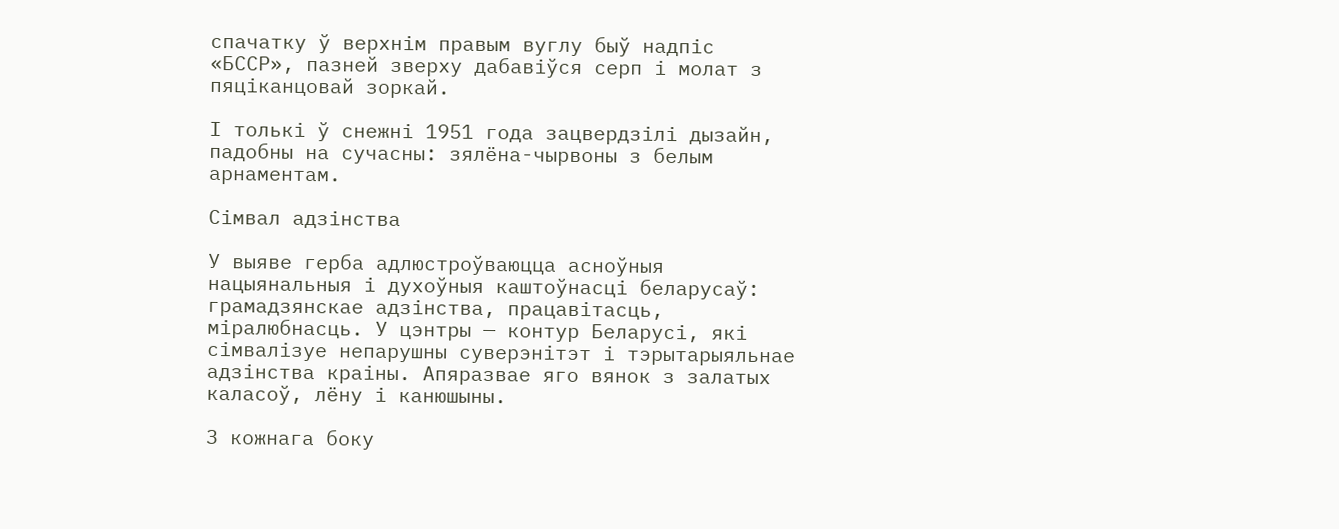спачатку ў верхнім правым вуглу быў надпіс «БССР», пазней зверху дабавіўся серп і молат з пяціканцовай зоркай.

І толькі ў снежні 1951 года зацвердзілі дызайн, падобны на сучасны: зялёна-чырвоны з белым арнаментам.

Сімвал адзінства

У выяве герба адлюстроўваюцца асноўныя нацыянальныя і духоўныя каштоўнасці беларусаў: грамадзянскае адзінства, працавітасць, міралюбнасць. У цэнтры — контур Беларусі, які сімвалізуе непарушны суверэнітэт і тэрытарыяльнае адзінства краіны. Апяразвае яго вянок з залатых каласоў, лёну і канюшыны.

З кожнага боку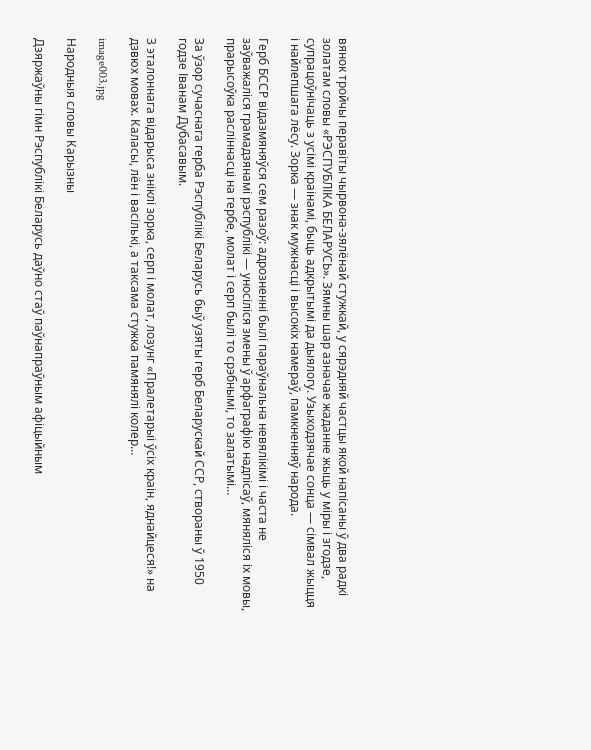вянок тройчы перавіты чырвона-зялёнай стужкай, у сярэдняй частцы якой напісаны ў два радкі золатам словы «РЭСПУБЛІКА БЕЛАРУСЬ». Зямны шар азначае жаданне жыць у міры і згодзе, супрацоўнічаць з усімі краінамі, быць адкрытымі да дыялогу. Узыходзячае сонца — сімвал жыцця і найлепшага лёсу. Зорка — знак мужнасці і высокіх намераў, памкненняў народа.

Герб БССР відазмяняўся сем разоў: адрозненні былі параўнальна невялікімі і часта не заўважаліся грамадзянамі рэспублікі — уносіліся змены ў арфаграфію надпісаў, мяняліся іх мовы, прарысоўка расліннасці на гербе, молат і серп былі то срэбнымі, то залатымі…

За ўзор сучаснага герба Рэспублікі Беларусь быў узяты герб Беларускай ССР, створаны ў 1950 годзе Іванам Дубасавым.

З эталоннага відарыса зніклі зорка, серп і молат, лозунг «Пралетарыі ўсіх краін, яднайцеся!» на дзвюх мовах. Каласы, лён і васількі, а таксама стужка памянялі колер…

image003.jpg

Народныя словы Карызны

Дзяржаўны гімн Рэспублікі Беларусь даўно стаў паўнапраўным афіцыйным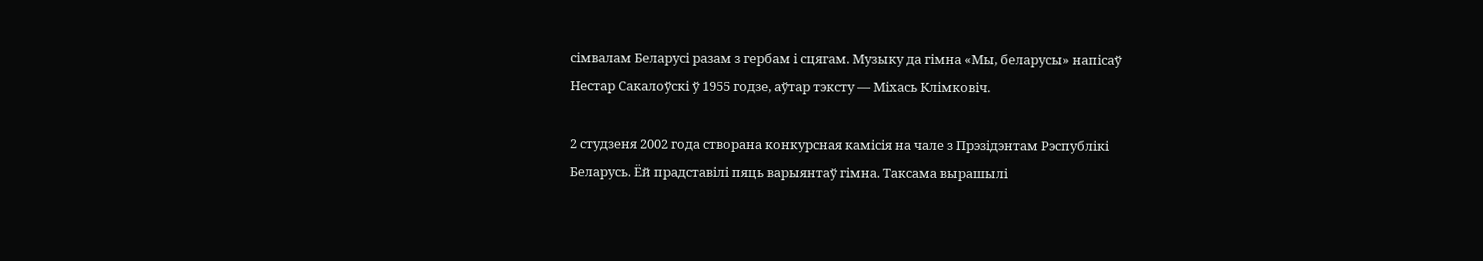сімвалам Беларусі разам з гербам і сцягам. Музыку да гімна «Мы, беларусы» напісаў Нестар Сакалоўскі ў 1955 годзе, аўтар тэксту — Міхась Клімковіч.

2 студзеня 2002 года створана конкурсная камісія на чале з Прэзідэнтам Рэспублікі Беларусь. Ёй прадставілі пяць варыянтаў гімна. Таксама вырашылі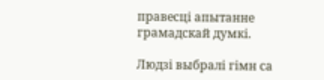правесці апытанне грамадскай думкі.

Людзі выбралі гімн са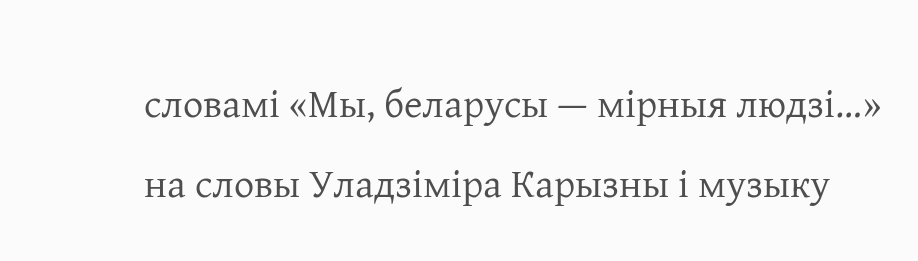словамі «Мы, беларусы — мірныя людзі…» на словы Уладзіміра Карызны і музыку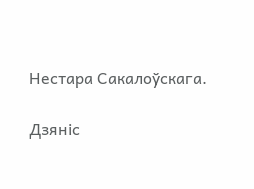Нестара Сакалоўскага.

Дзяніс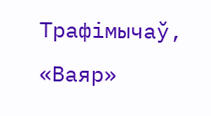Трафімычаў, «Ваяр»